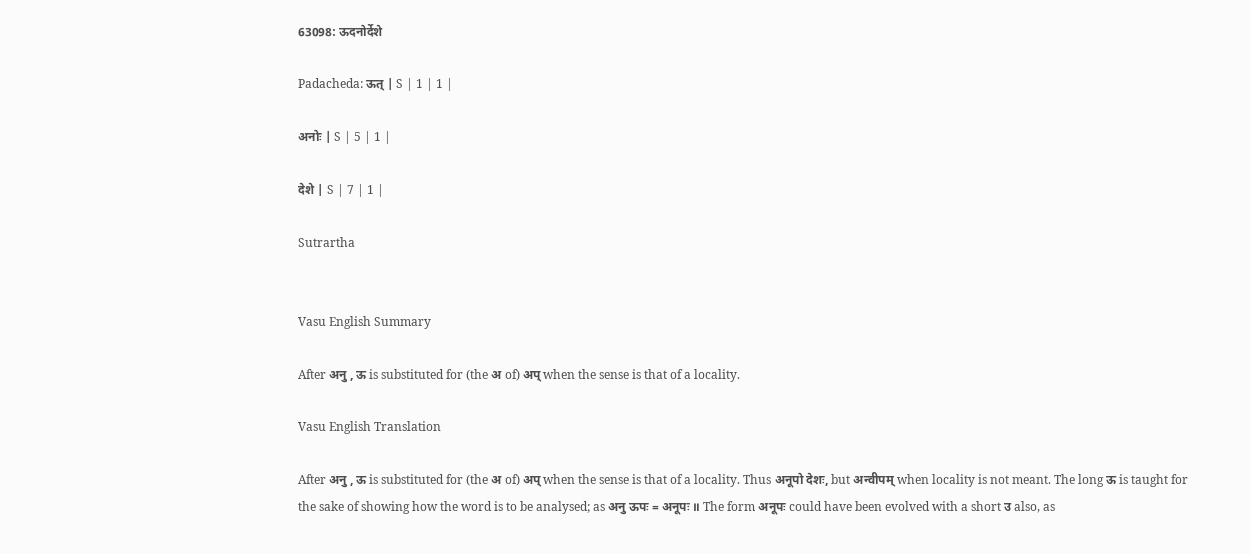63098: ऊदनोर्देशे

Padacheda: ऊत् | S | 1 | 1 |

अनोः | S | 5 | 1 |

देशे | S | 7 | 1 |

Sutrartha


Vasu English Summary

After अनु , ऊ is substituted for (the अ of) अप् when the sense is that of a locality.

Vasu English Translation

After अनु , ऊ is substituted for (the अ of) अप् when the sense is that of a locality. Thus अनूपो देशः, but अन्वीपम् when locality is not meant. The long ऊ is taught for the sake of showing how the word is to be analysed; as अनु ऊपः = अनूपः ॥ The form अनूपः could have been evolved with a short उ also, as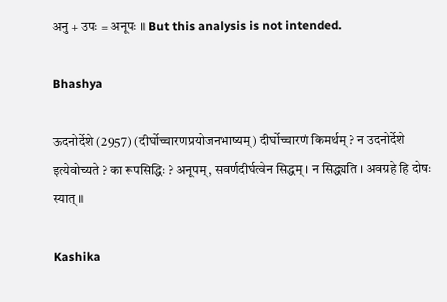अनु + उपः = अनूपः ॥ But this analysis is not intended.

Bhashya

ऊदनोर्देशे (2957) (दीर्घोच्चारणप्रयोजनभाष्यम्) दीर्घोच्चारणं किमर्थम् ? न उदनोर्देशे इत्येवोच्यते ? का रूपसिद्धिः ? अनूपम्, सवर्णदीर्घत्वेन सिद्धम् । न सिद्ध्यति । अवग्रहे हि दोषः स्यात् ॥

Kashika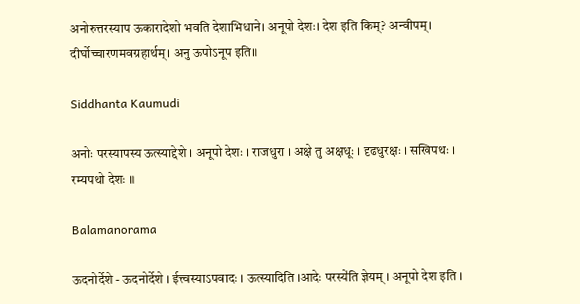अनोरुत्तरस्याप ऊकारादेशो भवति देशाभिधाने। अनूपो देशः। देश इति किम्? अन्वीपम्। दीर्घोच्चारणमवग्रहार्थम्। अनु ऊपोऽनूप इति॥

Siddhanta Kaumudi

अनोः परस्यापस्य ऊत्स्याद्देशे । अनूपो देशः । राजधुरा । अक्षे तु अक्षधूः । दृढधुरक्षः । सखिपथः । रम्यपथो देशः ॥

Balamanorama

ऊदनोर्देशे - ऊदनोर्देशे । ईत्त्वस्याऽपवादः । ऊत्स्यादिति ।आदेः परस्ये॑ति ज्ञेयम् । अनूपो देश इति ।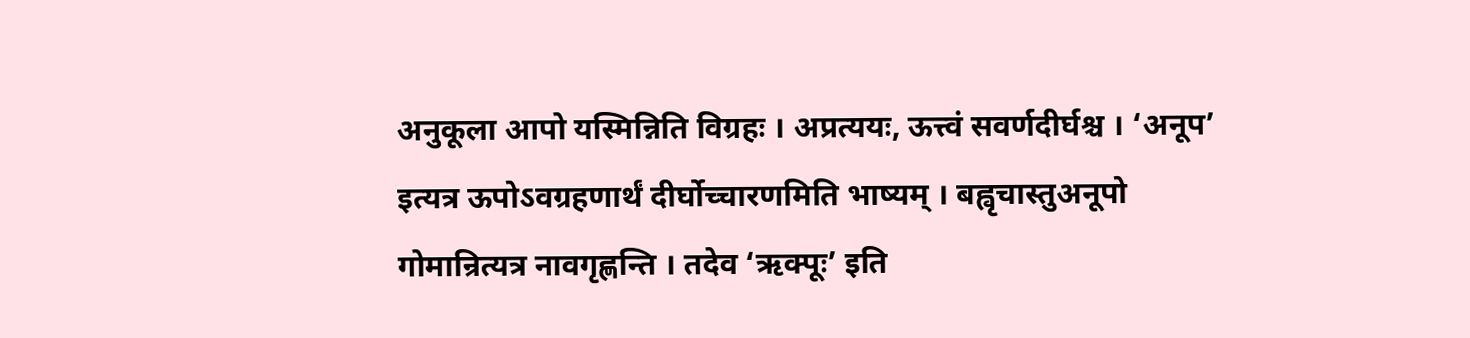अनुकूला आपो यस्मिन्निति विग्रहः । अप्रत्ययः, ऊत्त्वं सवर्णदीर्घश्च । ‘अनूप’ इत्यत्र ऊपोऽवग्रहणार्थं दीर्घोच्चारणमिति भाष्यम् । बह्वृचास्तुअनूपो गोमान्रित्यत्र नावगृह्णन्ति । तदेव ‘ऋक्पूः’ इति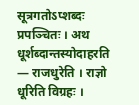सूत्रगतोऽप्शब्दः प्रपञ्चितः । अथ धूर्शब्दान्तस्योदाहरति — राजधुरेति । राज्ञो धूरिति विग्रहः ।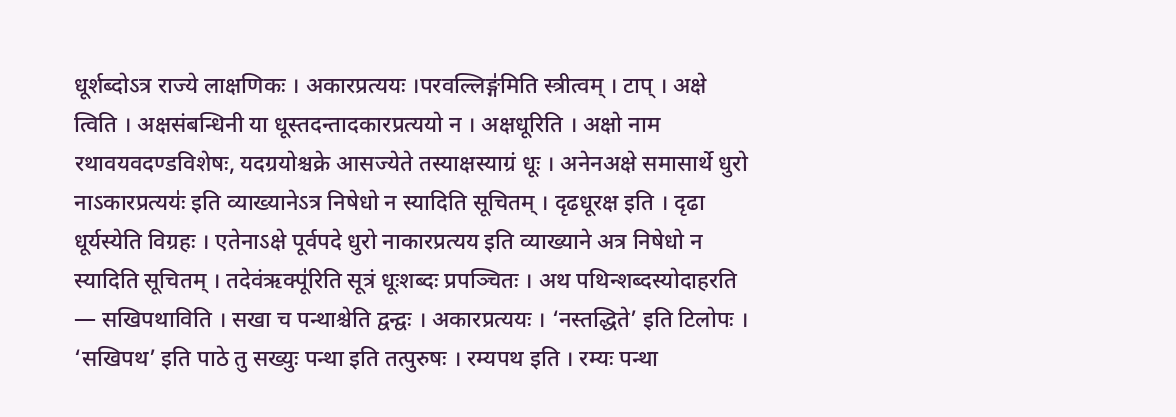धूर्शब्दोऽत्र राज्ये लाक्षणिकः । अकारप्रत्ययः ।परवल्लिङ्ग॑मिति स्त्रीत्वम् । टाप् । अक्षे त्विति । अक्षसंबन्धिनी या धूस्तदन्तादकारप्रत्ययो न । अक्षधूरिति । अक्षो नाम रथावयवदण्डविशेषः, यदग्रयोश्चक्रे आसज्येते तस्याक्षस्याग्रं धूः । अनेनअक्षे समासार्थे धुरो नाऽकारप्रत्ययः॑ इति व्याख्यानेऽत्र निषेधो न स्यादिति सूचितम् । दृढधूरक्ष इति । दृढा धूर्यस्येति विग्रहः । एतेनाऽक्षे पूर्वपदे धुरो नाकारप्रत्यय इति व्याख्याने अत्र निषेधो न स्यादिति सूचितम् । तदेवंऋक्पू॑रिति सूत्रं धूःशब्दः प्रपञ्चितः । अथ पथिन्शब्दस्योदाहरति — सखिपथाविति । सखा च पन्थाश्चेति द्वन्द्वः । अकारप्रत्ययः । ‘नस्तद्धिते’ इति टिलोपः । ‘सखिपथ’ इति पाठे तु सख्युः पन्था इति तत्पुरुषः । रम्यपथ इति । रम्यः पन्था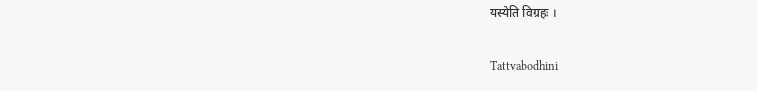यस्येति विग्रहः ।

Tattvabodhini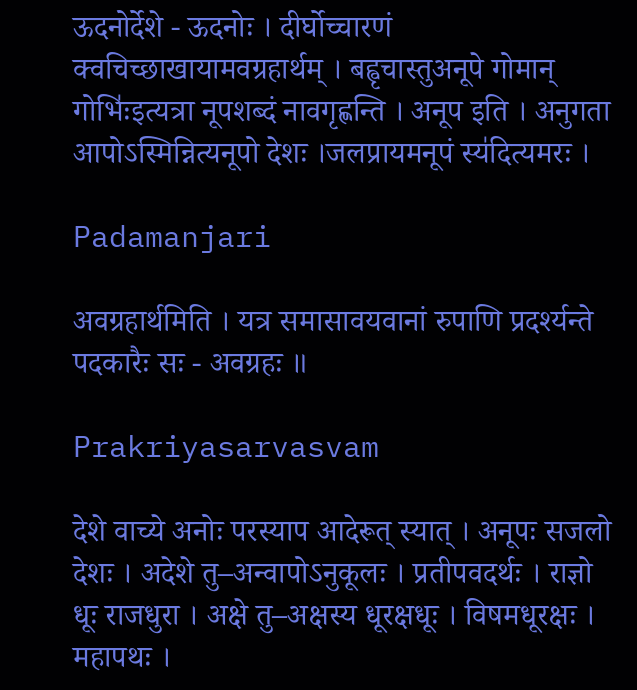ऊदनोर्देशे - ऊदनोः । दीर्घोच्चारणं क्वचिच्छाखायामवग्रहार्थम् । बह्वृचास्तुअनूपे गोमान् गोभिः॑इत्यत्रा नूपशब्दं नावगृह्णन्ति । अनूप इति । अनुगता आपोऽस्मिन्नित्यनूपो देशः ।जलप्रायमनूपं स्य॑दित्यमरः ।

Padamanjari

अवग्रहार्थमिति । यत्र समासावयवानां रुपाणि प्रदर्श्यन्ते पदकारैः सः - अवग्रहः ॥

Prakriyasarvasvam

देशे वाच्ये अनोः परस्याप आदेरूत् स्यात् । अनूपः सजलो देशः । अदेशे तु–अन्वापोऽनुकूलः । प्रतीपवदर्थः । राज्ञो धूः राजधुरा । अक्षे तु–अक्षस्य धूरक्षधूः । विषमधूरक्षः । महापथः ।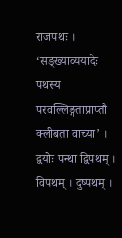राजपथः । ‘सङ्ख्याव्ययादेः पथस्य परवल्लिङ्गताप्राप्तौ क्लीबता वाच्या’ । द्वयोः पन्था द्विपथम् । विपथम् । दुष्पथम् ।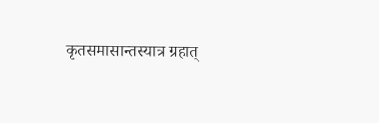कृतसमासान्तस्यात्र ग्रहात्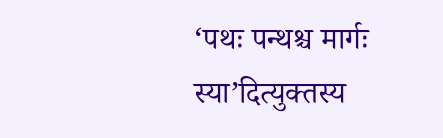‘पथः पन्थश्च मार्गः स्या’दित्युक्तस्य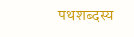पथशब्दस्य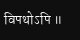विपथोऽपि ॥